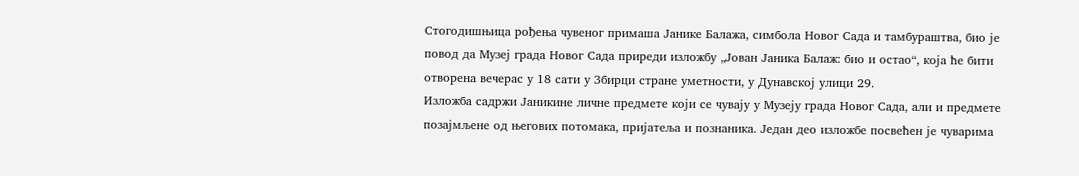Стогодишњица рођења чувеног примаша Јанике Балажа, симбола Новог Сада и тамбураштва, био је повод да Музеј града Новог Сада приреди изложбу „Јован Јаника Балаж: био и остао“, која ће бити отворена вечерас у 18 сати у Збирци стране уметности, у Дунавској улици 29.
Изложба садржи Јаникине личне предмете који се чувају у Музеју града Новог Сада, али и предмете позајмљене од његових потомака, пријатеља и познаника. Један део изложбе посвећен је чуварима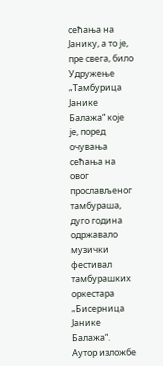сећања на Јанику, а то је, пре свега, било Удружење „Тамбурица Јанике Балажа“ које је, поред очувања сећања на овог прослављеног тамбураша, дуго година одржавало музички фестивал тамбурашких оркестара „Бисерница Јанике Балажа“.
Аутор изложбе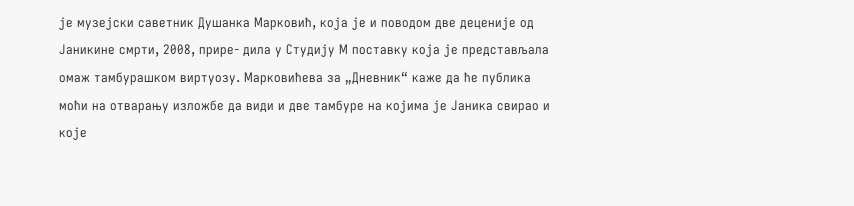је музејски саветник Душанка Марковић, која је и поводом две деценије од Јаникине смрти, 2008, прире- дила у Студију М поставку која је представљала омаж тамбурашком виртуозу. Марковићева за „Дневник“ каже да ће публика моћи на отварању изложбе да види и две тамбуре на којима је Јаника свирао и које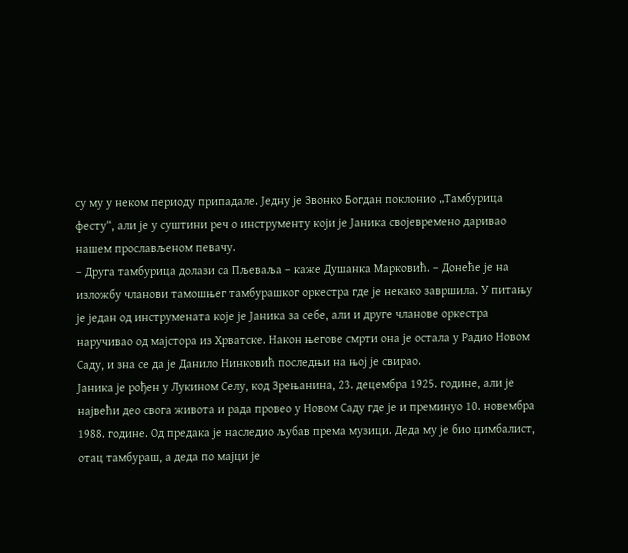су му у неком периоду припадале. Једну је Звонко Богдан поклонио „Тамбурица фесту“, али је у суштини реч о инструменту који је Јаника својевремено даривао нашем прослављеном певачу.
– Друга тамбурица долази са Пљеваља – каже Душанка Марковић. – Донеће је на изложбу чланови тамошњег тамбурашког оркестра где је некако завршила. У питању је један од инструмената које је Јаника за себе, али и друге чланове оркестра наручивао од мајстора из Хрватске. Након његове смрти она је остала у Радио Новом Саду, и зна се да је Данило Нинковић последњи на њој је свирао.
Јаника је рођен у Лукином Селу, код Зрењанина, 23. децембра 1925. године, али је највећи део свога живота и рада провео у Новом Саду где је и преминуо 10. новембра 1988. године. Од предака је наследио љубав према музици. Деда му је био цимбалист, отац тамбураш, а деда по мајци је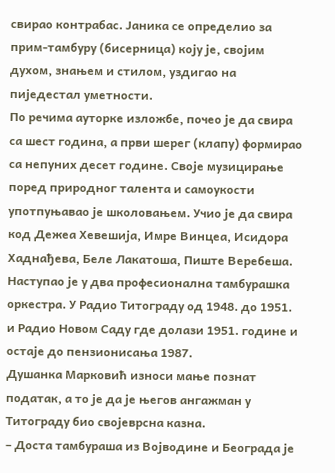свирао контрабас. Јаника се определио за прим-тамбуру (бисерница) коју је, својим духом, знањем и стилом, уздигао на пиједестал уметности.
По речима ауторке изложбе, почео је да свира са шест година, а први шерег (клапу) формирао са непуних десет године. Своје музицирање поред природног талента и самоукости употпуњавао је школовањем. Учио је да свира код Дежеа Хевешија, Имре Винцеа, Исидора Хаднађева, Беле Лакатоша, Пиште Веребеша. Наступао је у два професионална тамбурашка оркестра. У Радио Титограду од 1948. до 1951. и Радио Новом Саду где долази 1951. године и остаје до пензионисања 1987.
Душанка Марковић износи мање познат податак, а то је да је његов ангажман у Титограду био својеврсна казна.
– Доста тамбураша из Војводине и Београда је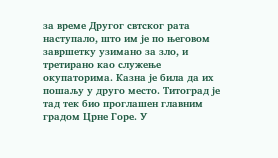за време Другог свтског рата наступало, што им је по његовом завршетку узимано за зло, и третирано као служење окупаторима. Казна је била да их пошаљу у друго место. Титоград је тад тек био проглашен главним градом Црне Горе. У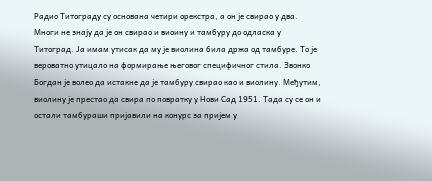Радио Титограду су основана четири орекстра, а он је свирао у два. Многи не знају да је он свирао и виоину и тамбуру до одласка у Титоград. Ја имам утисак да му је виолина била држа од тамбуре. То је вероватно утицало на формирање његовог специфичног стила. Звонко Богдан је волео да истакне да је тамбуру свирао као и виолину. Међутим, виолину је престао да свира по повратку у Нови Сад 1951. Тада су се он и остали тамбураши пријавили на конурс за пријем у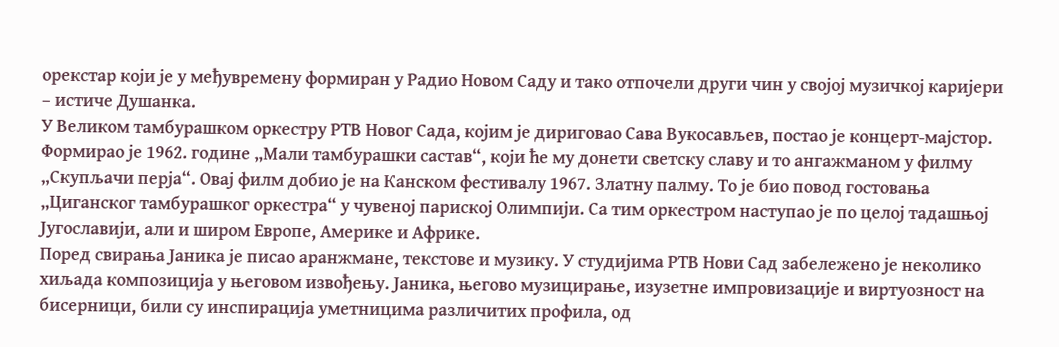орекстар који је у међувремену формиран у Радио Новом Саду и тако отпочели други чин у својој музичкој каријери – истиче Душанка.
У Великом тамбурашком оркестру РТВ Новог Сада, којим је дириговао Сава Вукосављев, постао је концерт-мајстор. Формирао је 1962. године „Мали тамбурашки састав“, који ће му донети светску славу и то ангажманом у филму „Скупљачи перја“. Овај филм добио је на Канском фестивалу 1967. Златну палму. То је био повод гостовања „Циганског тамбурашког оркестра“ у чувеној париској Олимпији. Са тим оркестром наступао је по целој тадашњој Југославији, али и широм Европе, Америке и Африке.
Поред свирања Јаника је писао аранжмане, текстове и музику. У студијима РТВ Нови Сад забележено је неколико хиљада композиција у његовом извођењу. Јаника, његово музицирање, изузетне импровизације и виртуозност на бисерници, били су инспирација уметницима различитих профила, од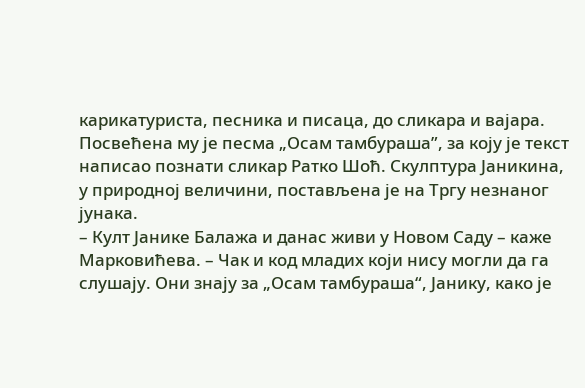карикатуриста, песника и писаца, до сликара и вајара. Посвећена му је песма „Осам тамбураша”, за коју је текст написао познати сликар Ратко Шоћ. Скулптура Јаникина, у природној величини, постављена је на Тргу незнаног јунака.
– Култ Јанике Балажа и данас живи у Новом Саду – каже Марковићева. – Чак и код младих који нису могли да га слушају. Они знају за „Осам тамбураша“, Јанику, како је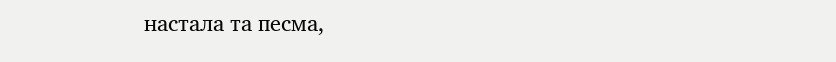настала та песма,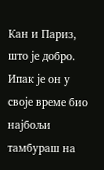Кан и Париз, што је добро. Ипак је он у своје време био најбољи тамбураш на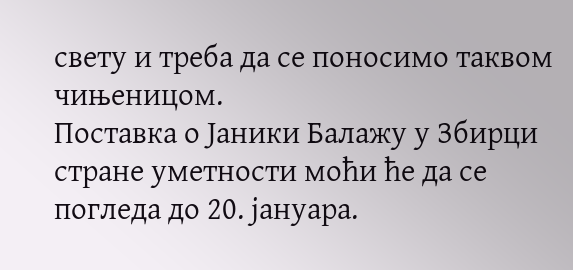свету и треба да се поносимо таквом чињеницом.
Поставка о Јаники Балажу у Збирци стране уметности моћи ће да се погледа до 20. јануара.